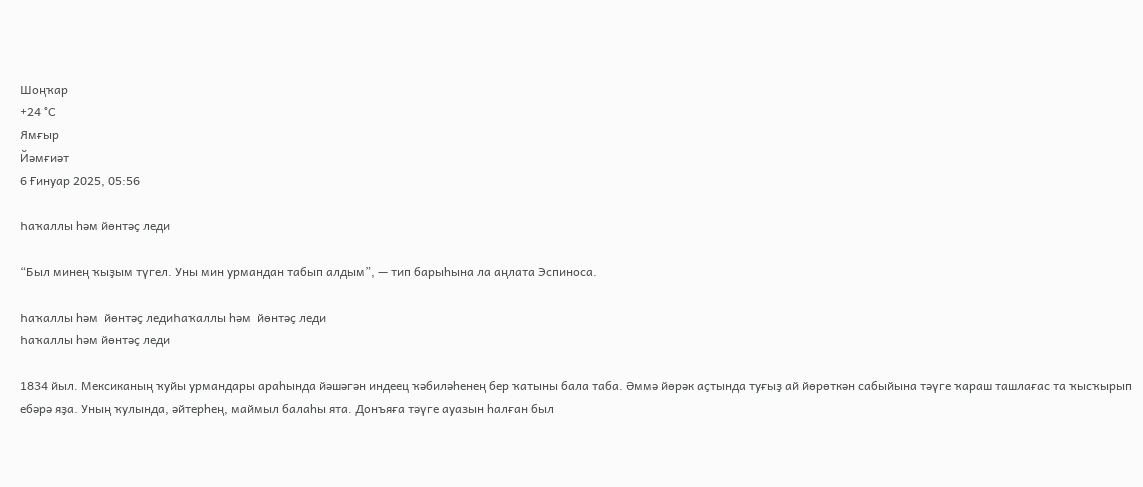Шоңҡар
+24 °С
Ямғыр
Йәмғиәт
6 Ғинуар 2025, 05:56

Һаҡаллы һәм йөнтәҫ леди

“Был минең ҡыҙым түгел. Уны мин урмандан табып алдым”, — тип барыһына ла аңлата Эспиноса.

Һаҡаллы һәм  йөнтәҫ ледиҺаҡаллы һәм  йөнтәҫ леди
Һаҡаллы һәм йөнтәҫ леди

1834 йыл. Мексиканың ҡуйы урмандары араһында йәшәгән индеец ҡәбиләһенең бер ҡатыны бала таба. Әммә йөрәк аҫтында туғыҙ ай йөрөткән сабыйына тәүге ҡараш ташлағас та ҡысҡырып ебәрә яҙа. Уның ҡулында, әйтерһең, маймыл балаһы ята. Донъяға тәүге ауазын һалған был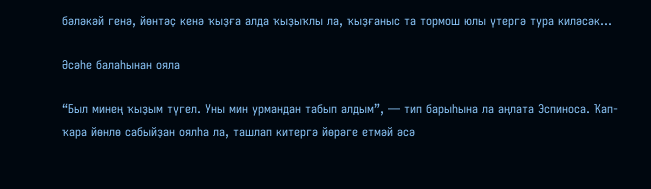бәләкәй генә, йөнтәҫ кенә ҡыҙға алда ҡыҙыҡлы ла, ҡыҙғаныс та тормош юлы үтергә тура киләсәк...

Әсәһе балаһынан ояла

“Был минең ҡыҙым түгел. Уны мин урмандан табып алдым”, — тип барыһына ла аңлата Эспиноса. Ҡап-ҡара йөнлө сабыйҙан оялһа ла, ташлап китергә йөрәге етмәй әсә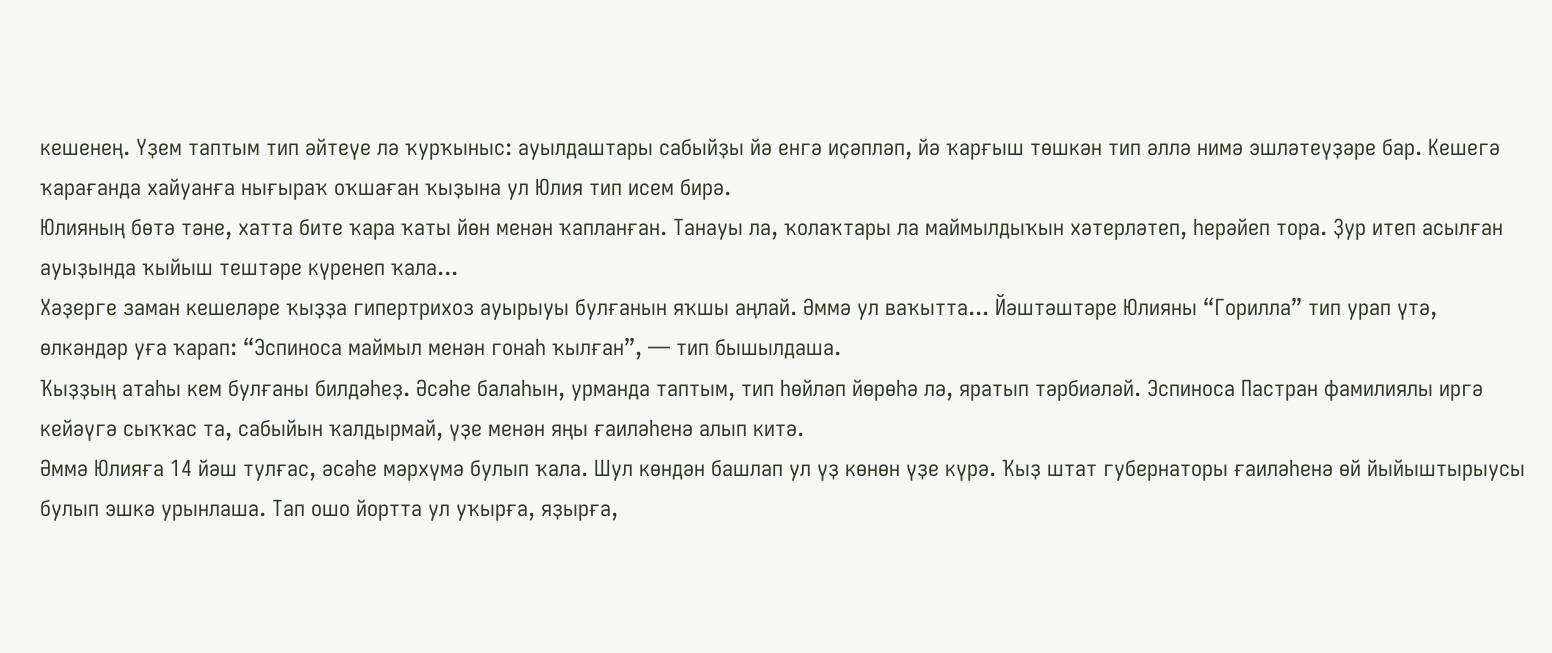кешенең. Үҙем таптым тип әйтеүе лә ҡурҡыныс: ауылдаштары сабыйҙы йә енгә иҫәпләп, йә ҡарғыш төшкән тип әллә нимә эшләтеүҙәре бар. Кешегә ҡарағанда хайуанға нығыраҡ оҡшаған ҡыҙына ул Юлия тип исем бирә.
Юлияның бөтә тәне, хатта бите ҡара ҡаты йөн менән ҡапланған. Танауы ла, ҡолаҡтары ла маймылдыҡын хәтерләтеп, һерәйеп тора. Ҙур итеп асылған ауыҙында ҡыйыш тештәре күренеп ҡала...
Хәҙерге заман кешеләре ҡыҙҙа гипертрихоз ауырыуы булғанын яҡшы аңлай. Әммә ул ваҡытта... Йәштәштәре Юлияны “Горилла” тип урап үтә, өлкәндәр уға ҡарап: “Эспиноса маймыл менән гонаһ ҡылған”, — тип бышылдаша.
Ҡыҙҙың атаһы кем булғаны билдәһеҙ. Әсәһе балаһын, урманда таптым, тип һөйләп йөрөһә лә, яратып тәрбиәләй. Эспиноса Пастран фамилиялы иргә кейәүгә сыҡҡас та, сабыйын ҡалдырмай, үҙе менән яңы ғаиләһенә алып китә.
Әммә Юлияға 14 йәш тулғас, әсәһе мәрхүмә булып ҡала. Шул көндән башлап ул үҙ көнөн үҙе күрә. Ҡыҙ штат губернаторы ғаиләһенә өй йыйыштырыусы булып эшкә урынлаша. Тап ошо йортта ул уҡырға, яҙырға,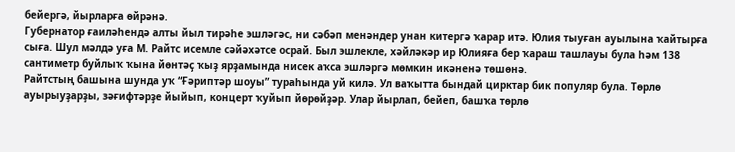бейергә, йырларға өйрәнә.
Губернатор ғаиләһендә алты йыл тирәһе эшләгәс, ни сәбәп менәндер унан китергә ҡарар итә. Юлия тыуған ауылына ҡайтырға сыға. Шул мәлдә уға М. Райтс исемле сәйәхәтсе осрай. Был эшлекле, хәйләкәр ир Юлияға бер ҡараш ташлауы була һәм 138 сантиметр буйлыҡ ҡына йөнтәҫ ҡыҙ ярҙамында нисек аҡса эшләргә мөмкин икәненә төшөнә.
Райтстың башына шунда уҡ “Ғәриптәр шоуы” тураһында уй килә. Ул ваҡытта бындай цирктар бик популяр була. Төрлө ауырыуҙарҙы, зәғифтәрҙе йыйып, концерт ҡуйып йөрөйҙәр. Улар йырлап, бейеп, башҡа төрлө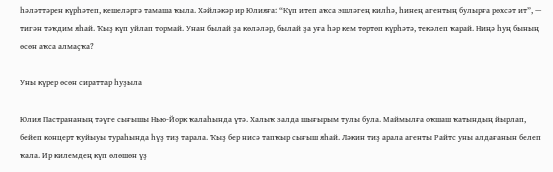һәләттәрен күрһәтеп, кешеләргә тамаша ҡыла. Хәйләкәр ир Юлияға: “Күп итеп аҡса эшләгең килһә, һинең агентың булырға рөхсәт ит”, — тигән тәҡдим яһай. Ҡыҙ күп уйлап тормай. Унан былай ҙа көләләр, былай ҙа уға һәр кем төртөп күрһәтә, текәлеп ҡарай. Ниңә һуң бының өсөн аҡса алмаҫҡа?

Уны күрер өсөн сираттар һуҙыла

Юлия Пастрананың тәүге сығышы Нью-Йорк ҡалаһында үтә. Халыҡ залда шығырым тулы була. Маймылға оҡшаш ҡатындың йырлап, бейеп концерт ҡуйыуы тураһында һүҙ тиҙ тарала. Ҡыҙ бер нисә тапҡыр сығыш яһай. Ләкин тиҙ арала агенты Райтс уны алдағанын белеп ҡала. Ир килемдең күп өлөшөн үҙ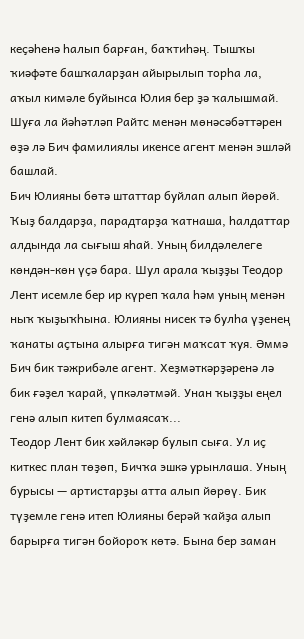кеҫәһенә һалып барған, баҡтиһәң. Тышҡы ҡиәфәте башҡаларҙан айырылып торһа ла, аҡыл кимәле буйынса Юлия бер ҙә ҡалышмай. Шуға ла йәһәтләп Райтс менән мөнәсәбәттәрен өҙә лә Бич фамилиялы икенсе агент менән эшләй башлай.
Бич Юлияны бөтә штаттар буйлап алып йөрөй. Ҡыҙ балдарҙа, парадтарҙа ҡатнаша, һалдаттар алдында ла сығыш яһай. Уның билдәлелеге көндән-көн үҫә бара. Шул арала ҡыҙҙы Теодор Лент исемле бер ир күреп ҡала һәм уның менән ныҡ ҡыҙыҡһына. Юлияны нисек тә булһа үҙенең ҡанаты аҫтына алырға тигән маҡсат ҡуя. Әммә Бич бик тәжрибәле агент. Хеҙмәткәрҙәренә лә бик ғәҙел ҡарай, үпкәләтмәй. Унан ҡыҙҙы еңел генә алып китеп булмаясаҡ...
Теодор Лент бик хәйләкәр булып сыға. Ул иҫ киткес план төҙөп, Бичҡа эшкә урынлаша. Уның бурысы — артистарҙы атта алып йөрөү. Бик түҙемле генә итеп Юлияны берәй ҡайҙа алып барырға тигән бойороҡ көтә. Бына бер заман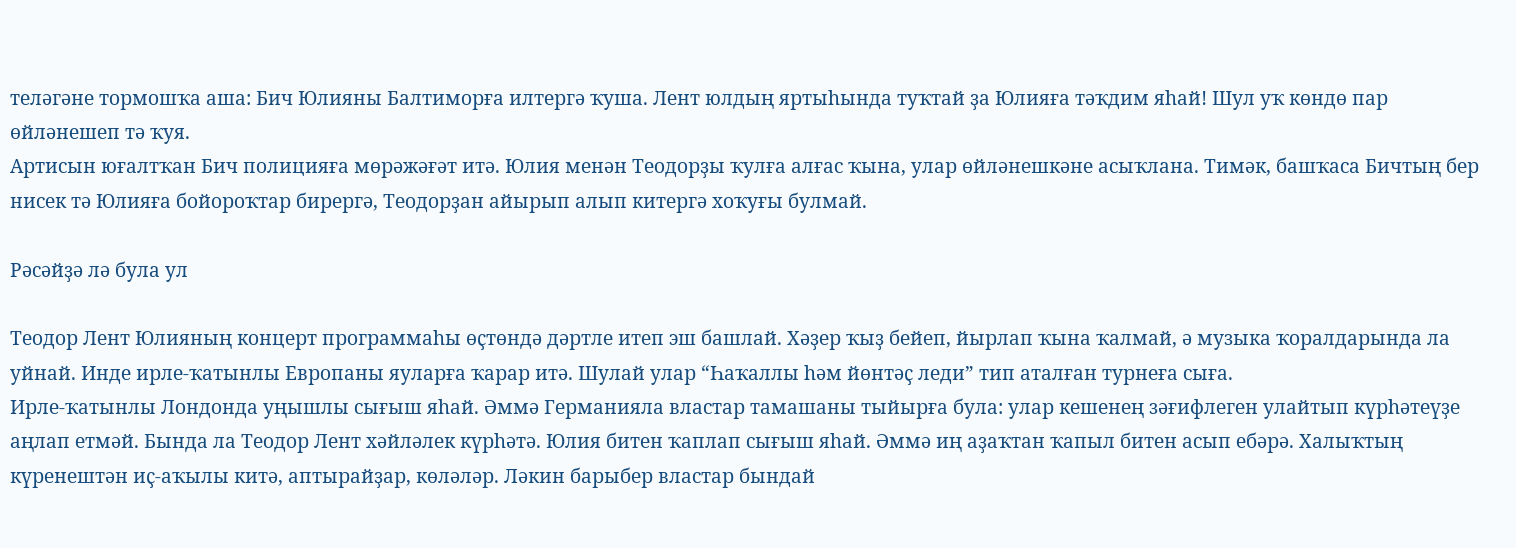теләгәне тормошҡа аша: Бич Юлияны Балтиморға илтергә ҡуша. Лент юлдың яртыһында туҡтай ҙа Юлияға тәҡдим яһай! Шул уҡ көндө пар өйләнешеп тә ҡуя.
Артисын юғалтҡан Бич полицияға мөрәжәғәт итә. Юлия менән Теодорҙы ҡулға алғас ҡына, улар өйләнешкәне асыҡлана. Тимәк, башҡаса Бичтың бер нисек тә Юлияға бойороҡтар бирергә, Теодорҙан айырып алып китергә хоҡуғы булмай.

Рәсәйҙә лә була ул

Теодор Лент Юлияның концерт программаһы өҫтөндә дәртле итеп эш башлай. Хәҙер ҡыҙ бейеп, йырлап ҡына ҡалмай, ә музыка ҡоралдарында ла уйнай. Инде ирле-ҡатынлы Европаны яуларға ҡарар итә. Шулай улар “Һаҡаллы һәм йөнтәҫ леди” тип аталған турнеға сыға.
Ирле-ҡатынлы Лондонда уңышлы сығыш яһай. Әммә Германияла властар тамашаны тыйырға була: улар кешенең зәғифлеген улайтып күрһәтеүҙе аңлап етмәй. Бында ла Теодор Лент хәйләлек күрһәтә. Юлия битен ҡаплап сығыш яһай. Әммә иң аҙаҡтан ҡапыл битен асып ебәрә. Халыҡтың күренештән иҫ-аҡылы китә, аптырайҙар, көләләр. Ләкин барыбер властар бындай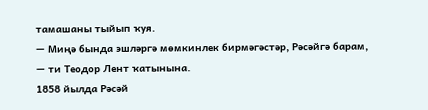тамашаны тыйып ҡуя.
— Миңә бында эшләргә мөмкинлек бирмәгәстәр, Рәсәйгә барам, — ти Теодор Лент ҡатынына.
1858 йылда Рәсәй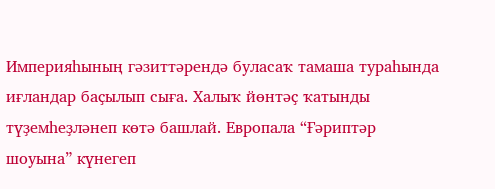Империяһының гәзиттәрендә буласаҡ тамаша тураһында иғландар баҫылып сыға. Халыҡ йөнтәҫ ҡатынды түҙемһеҙләнеп көтә башлай. Европала “Ғәриптәр шоуына” күнегеп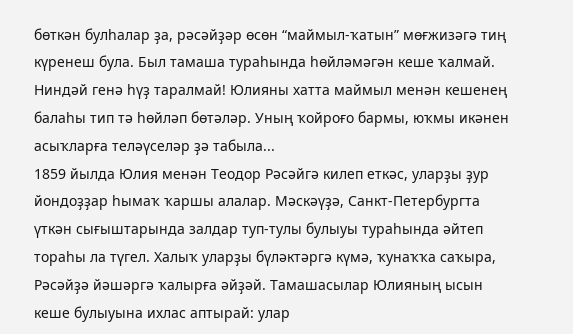бөткән булһалар ҙа, рәсәйҙәр өсөн “маймыл-ҡатын” мөғжизәгә тиң күренеш була. Был тамаша тураһында һөйләмәгән кеше ҡалмай. Ниндәй генә һүҙ таралмай! Юлияны хатта маймыл менән кешенең балаһы тип тә һөйләп бөтәләр. Уның ҡойроғо бармы, юҡмы икәнен асыҡларға теләүселәр ҙә табыла...
1859 йылда Юлия менән Теодор Рәсәйгә килеп еткәс, уларҙы ҙур йондоҙҙар һымаҡ ҡаршы алалар. Мәскәүҙә, Санкт-Петербургта үткән сығыштарында залдар туп-тулы булыуы тураһында әйтеп тораһы ла түгел. Халыҡ уларҙы бүләктәргә күмә, ҡунаҡҡа саҡыра, Рәсәйҙә йәшәргә ҡалырға әйҙәй. Тамашасылар Юлияның ысын кеше булыуына ихлас аптырай: улар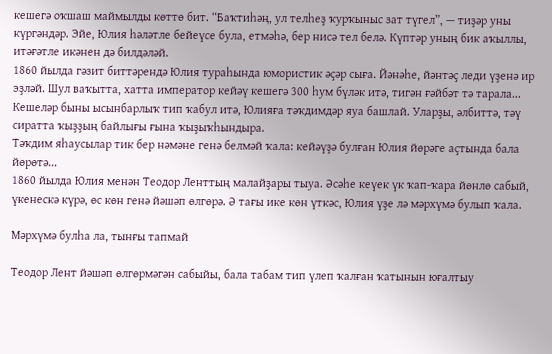кешегә оҡшаш маймылды көттө бит. “Баҡтиһәң, ул телһеҙ ҡурҡыныс зат түгел”, — тиҙәр уны күргәндәр. Эйе, Юлия һәләтле бейеүсе була, етмәһә, бер нисә тел белә. Күптәр уның бик аҡыллы, итәғәтле икәнен дә билдәләй.
1860 йылда гәзит биттәрендә Юлия тураһында юмористик әҫәр сыға. Йәнәһе, йәнтәҫ леди үҙенә ир эҙләй. Шул ваҡытта, хатта император кейәү кешегә 300 һум бүләк итә, тигән ғәйбәт тә тарала... Кешеләр быны ысынбарлыҡ тип ҡабул итә, Юлияға тәҡдимдәр яуа башлай. Уларҙы, әлбиттә, тәү сиратта ҡыҙҙың байлығы ғына ҡыҙыҡһындыра.
Тәҡдим яһаусылар тик бер нәмәне генә белмәй ҡала: кейәүҙә булған Юлия йөрәге аҫтында бала йөрөтә...
1860 йылда Юлия менән Теодор Ленттың малайҙары тыуа. Әсәһе кеүек үк ҡап-ҡара йөнлө сабый, үкенескә күрә, өс көн генә йәшәп өлгөрә. Ә тағы ике көн үткәс, Юлия үҙе лә мәрхүмә булып ҡала.

Мәрхүмә булһа ла, тынғы тапмай

Теодор Лент йәшәп өлгөрмәгән сабыйы, бала табам тип үлеп ҡалған ҡатынын юғалтыу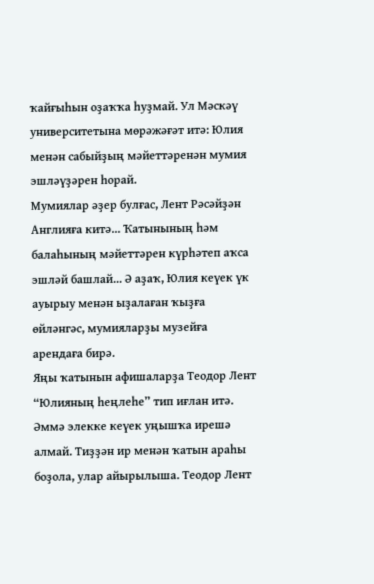ҡайғыһын оҙаҡҡа һуҙмай. Ул Мәскәү университетына мөрәжәғәт итә: Юлия менән сабыйҙың мәйеттәренән мумия эшләүҙәрен һорай.
Мумиялар әҙер булғас, Лент Рәсәйҙән Англияға китә... Ҡатынының һәм балаһының мәйеттәрен күрһәтеп аҡса эшләй башлай... Ә аҙаҡ, Юлия кеүек үк ауырыу менән ыҙалаған ҡыҙға өйләнгәс, мумияларҙы музейға арендаға бирә.
Яңы ҡатынын афишаларҙа Теодор Лент “Юлияның һеңлеһе” тип иғлан итә. Әммә элекке кеүек уңышҡа ирешә алмай. Тиҙҙән ир менән ҡатын араһы боҙола, улар айырылыша. Теодор Лент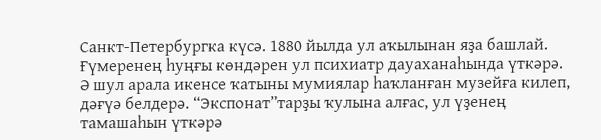Санкт-Петербургка күсә. 1880 йылда ул аҡылынан яҙа башлай. Ғүмеренең һуңғы көндәрен ул психиатр дауаханаһында үткәрә.
Ә шул арала икенсе ҡатыны мумиялар һаҡланған музейға килеп, дәғүә белдерә. “Экспонат”тарҙы ҡулына алғас, ул үҙенең тамашаһын үткәрә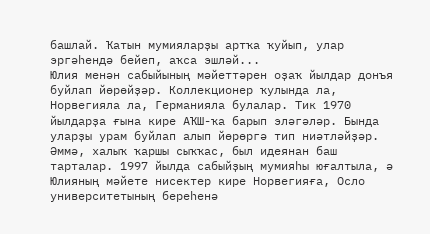башлай. Ҡатын мумияларҙы артҡа ҡуйып, улар эргәһендә бейеп, аҡса эшләй...
Юлия менән сабыйының мәйеттәрен оҙаҡ йылдар донъя буйлап йөрөйҙәр. Коллекционер ҡулында ла, Норвегияла ла, Германияла булалар. Тик 1970 йылдарҙа ғына кире АҠШ-ҡа барып эләгәләр. Бында уларҙы урам буйлап алып йөрөргә тип ниәтләйҙәр. Әммә, халыҡ ҡаршы сыҡҡас, был идеянан баш тарталар. 1997 йылда сабыйҙың мумияһы юғалтыла, ә Юлияның мәйете нисектер кире Норвегияға, Осло университетының береһенә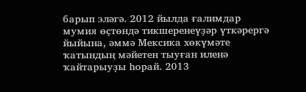барып эләгә. 2012 йылда ғалимдар мумия өҫтөндә тикшеренеүҙәр үткәрергә йыйына, әммә Мексика хөкүмәте ҡатындың мәйетен тыуған иленә ҡайтарыуҙы һорай. 2013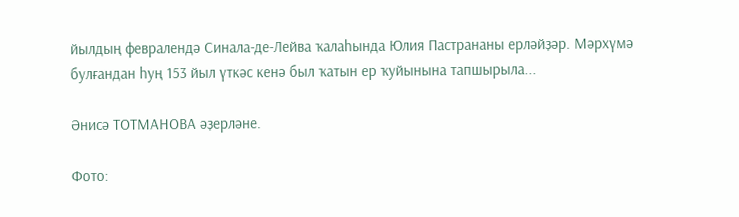йылдың февралендә Синала-де-Лейва ҡалаһында Юлия Пастрананы ерләйҙәр. Мәрхүмә булғандан һуң 153 йыл үткәс кенә был ҡатын ер ҡуйынына тапшырыла...

Әнисә ТОТМАНОВА әҙерләне.

Фото: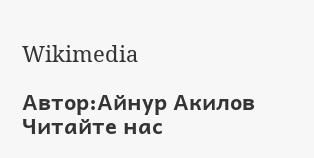Wikimedia

Автор:Айнур Акилов
Читайте нас